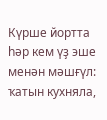Күрше йортта һәр кем үҙ эше менән мәшғүл: ҡатын кухняла,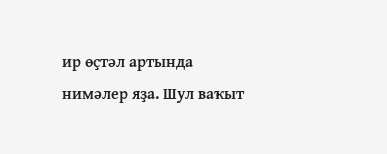ир өҫтәл артында нимәлер яҙа. Шул ваҡыт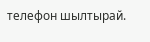телефон шылтырай.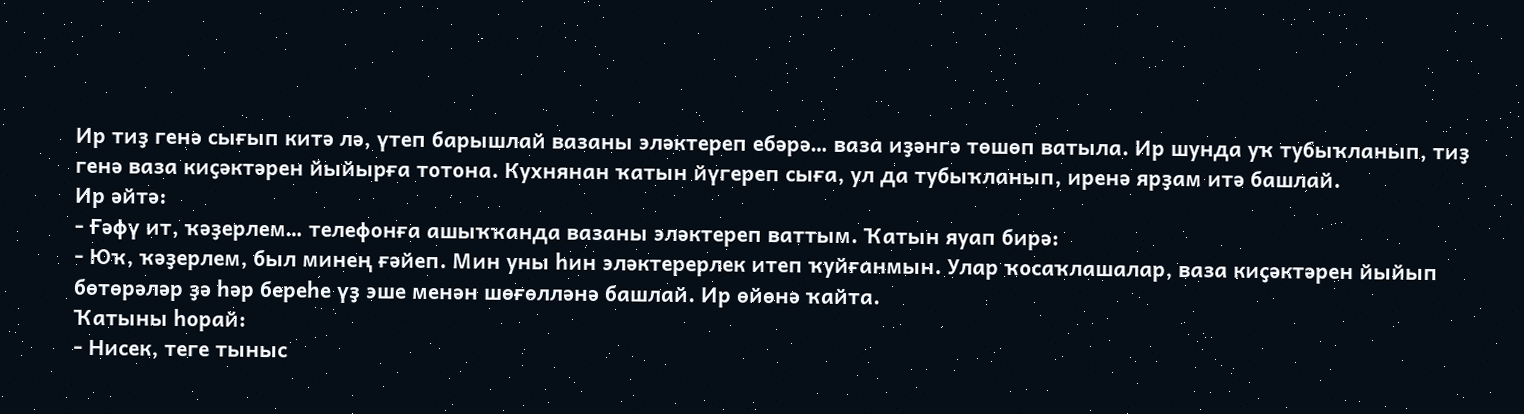Ир тиҙ генә сығып китә лә, үтеп барышлай вазаны эләктереп ебәрә… ваза иҙәнгә төшөп ватыла. Ир шунда уҡ тубыҡланып, тиҙ генә ваза киҫәктәрен йыйырға тотона. Кухнянан ҡатын йүгереп сыға, ул да тубыҡланып, иренә ярҙам итә башлай.
Ир әйтә:
- Ғәфү ит, ҡәҙерлем… телефонға ашыҡҡанда вазаны эләктереп ваттым. Ҡатын яуап бирә:
- Юҡ, ҡәҙерлем, был минең ғәйеп. Мин уны һин эләктерерлек итеп ҡуйғанмын. Улар ҡосаҡлашалар, ваза киҫәктәрен йыйып бөтөрәләр ҙә һәр береһе үҙ эше менән шөғөлләнә башлай. Ир өйөнә ҡайта.
Ҡатыны һорай:
- Нисек, теге тыныс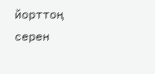йорттоң серен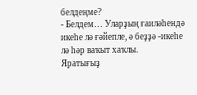белдеңме?
- Белдем… Уларҙың ғаиләһендә икеһе лә ғәйепле, ә беҙҙә -икеһе лә һәр ваҡыт хаҡлы.
Яратығыҙ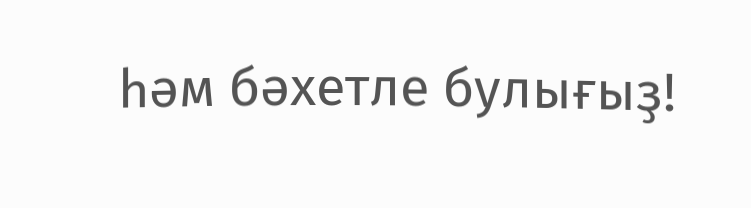һәм бәхетле булығыҙ!